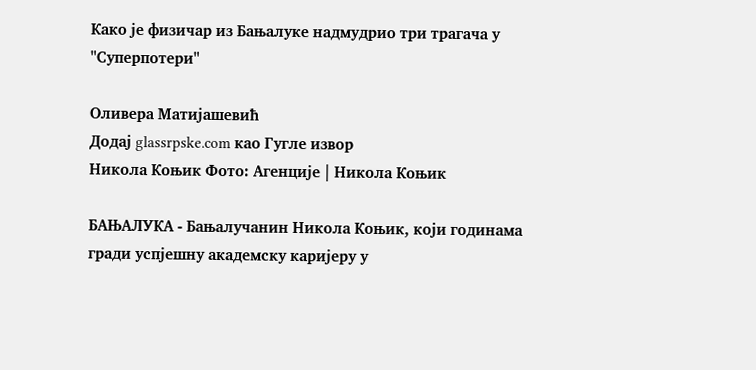Како је физичар из Бањалуке надмудрио три трагача у "Суперпотери"

Оливера Матијашевић
Додај glassrpske.com као Гугле извор
Никола Коњик Фото: Агенције | Никола Коњик

БАЊАЛУКА - Бањалучанин Никола Коњик, који годинама гради успјешну академску каријеру у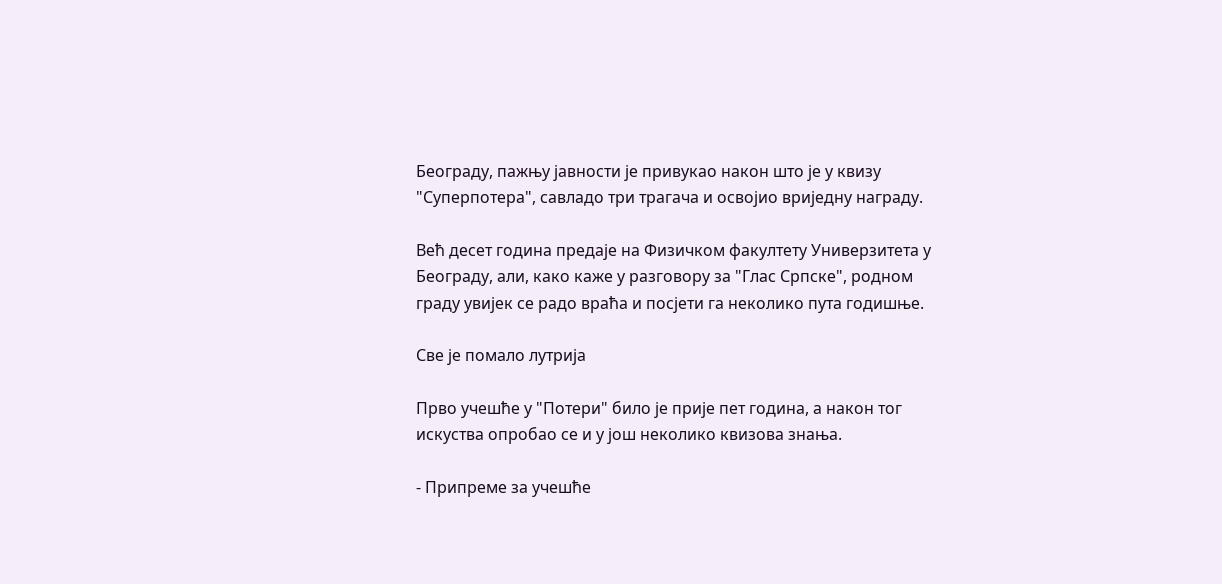Београду, пажњу јавности је привукао након што је у квизу "Суперпотера", савладо три трагача и освојио вриједну награду.

Већ десет година предаје на Физичком факултету Универзитета у Београду, али, како каже у разговору за "Глас Српске", родном граду увијек се радо враћа и посјети га неколико пута годишње.

Све је помало лутрија

Прво учешће у "Потери" било је прије пет година, а након тог искуства опробао се и у још неколико квизова знања.

- Припреме за учешће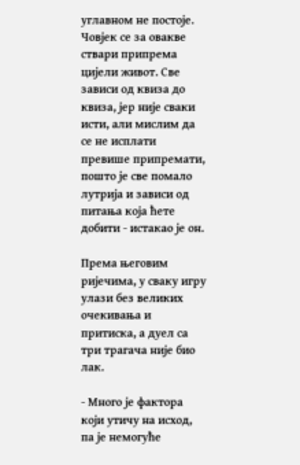углавном не постоје. Човјек се за овакве ствари припрема цијели живот. Све зависи од квиза до квиза, јер није сваки исти, али мислим да се не исплати превише припремати, пошто је све помало лутрија и зависи од питања која ћете добити - истакао је он.

Према његовим ријечима, у сваку игру улази без великих очекивања и притиска, а дуел са три трагача није био лак.

- Много је фактора који утичу на исход, па је немогуће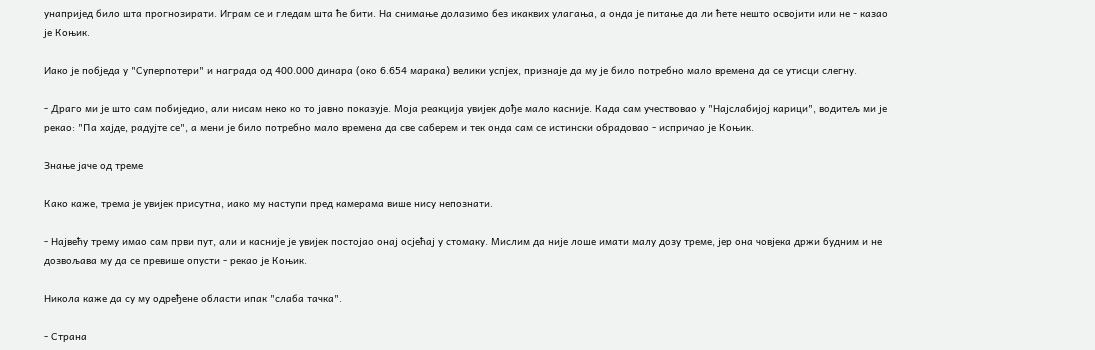унапријед било шта прогнозирати. Играм се и гледам шта ће бити. На снимање долазимо без икаквих улагања, а онда је питање да ли ћете нешто освојити или не - казао је Коњик.

Иако је побједа у "Суперпотери" и награда од 400.000 динара (око 6.654 марака) велики успјех, признаје да му је било потребно мало времена да се утисци слегну.

- Драго ми је што сам побиједио, али нисам неко ко то јавно показује. Моја реакција увијек дође мало касније. Када сам учествовао у "Најслабијој карици", водитељ ми је рекао: "Па хајде, радујте се", а мени је било потребно мало времена да све саберем и тек онда сам се истински обрадовао - испричао је Коњик.

Знање јаче од треме

Како каже, трема је увијек присутна, иако му наступи пред камерама више нису непознати.

- Највећу трему имао сам први пут, али и касније је увијек постојао онај осјећај у стомаку. Мислим да није лоше имати малу дозу треме, јер она човјека држи будним и не дозвољава му да се превише опусти - рекао је Коњик.

Никола каже да су му одређене области ипак "слаба тачка".

- Страна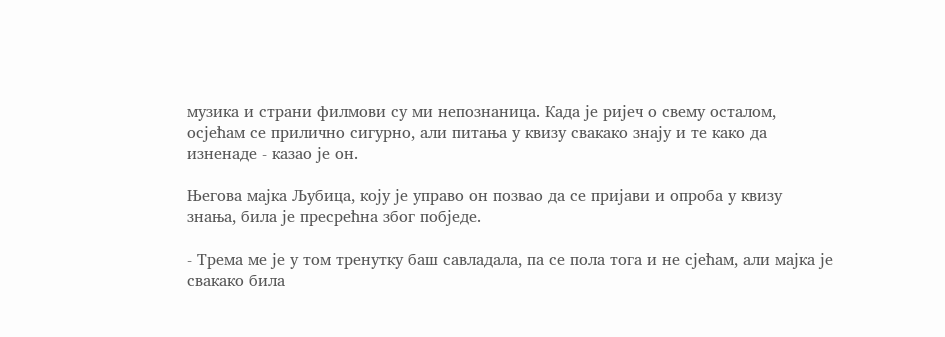музика и страни филмови су ми непознаница. Када је ријеч о свему осталом, осјећам се прилично сигурно, али питања у квизу свакако знају и те како да изненаде - казао је он.

Његова мајка Љубица, коју је управо он позвао да се пријави и опроба у квизу знања, била је пресрећна због побједе.

- Трема ме је у том тренутку баш савладала, па се пола тога и не сјећам, али мајка је свакако била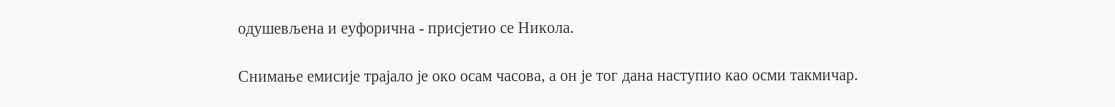одушевљена и еуфорична - присјетио се Никола.

Снимање емисије трајало је око осам часова, а он је тог дана наступио као осми такмичар.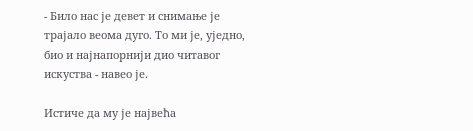- Било нас је девет и снимање је трајало веома дуго. То ми је, уједно, био и најнапорнији дио читавог искуства - навео је.

Истиче да му је највећа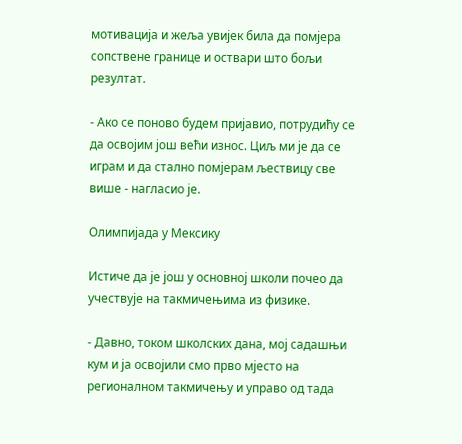мотивација и жеља увијек била да помјера сопствене границе и оствари што бољи резултат.

- Ако се поново будем пријавио, потрудићу се да освојим још већи износ. Циљ ми је да се играм и да стално помјерам љествицу све више - нагласио је.

Олимпијадa у Мексику

Истиче да је још у основној школи почео да учествује на такмичењима из физике.

- Давно, током школских дана, мој садашњи кум и ја освојили смо прво мјесто на регионалном такмичењу и управо од тада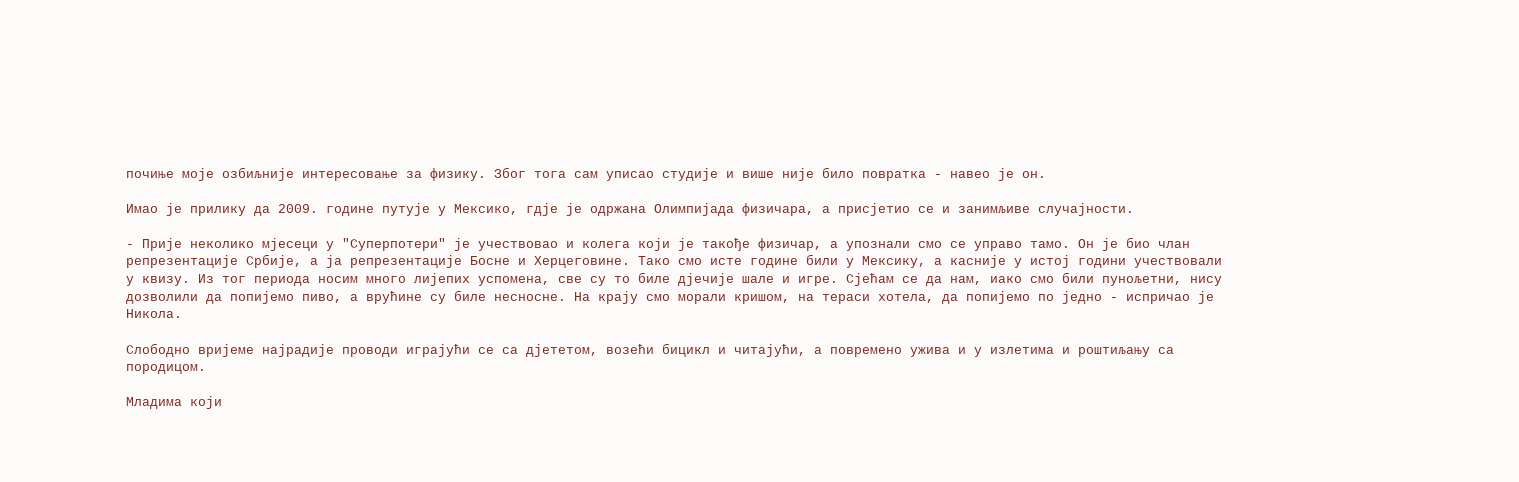почиње моје озбиљније интересовање за физику. Због тога сам уписао студије и више није било повратка - навео је он.

Имао је прилику да 2009. године путује у Мексико, гдје је одржана Олимпијада физичара, а присјетио се и занимљиве случајности.

- Прије неколико мјесеци у "Суперпотери" је учествовао и колега који је такође физичар, а упознали смо се управо тамо. Он је био члан репрезентације Србије, а ја репрезентације Босне и Херцеговине. Тако смо исте године били у Мексику, а касније у истој години учествовали у квизу. Из тог периода носим много лијепих успомена, све су то биле дјечије шале и игре. Сјећам се да нам, иако смо били пунољетни, нису дозволили да попијемо пиво, а врућине су биле несносне. На крају смо морали кришом, на тераси хотела, да попијемо по једно - испричао је Никола.

Слободно вријеме најрадије проводи играјући се са дјететом, возећи бицикл и читајући, а повремено ужива и у излетима и роштиљању са породицом.

Младима који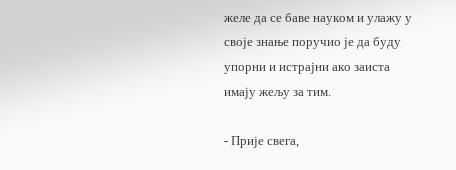желе да се баве науком и улажу у своје знање поручио је да буду упорни и истрајни ако заиста имају жељу за тим.

- Прије свега,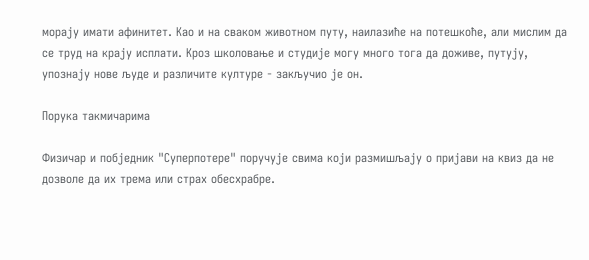морају имати афинитет. Као и на сваком животном путу, наилазиће на потешкоће, али мислим да се труд на крају исплати. Кроз школовање и студије могу много тога да доживе, путују, упознају нове људе и различите културе - закључио је он.

Порука такмичарима

Физичар и побједник "Суперпотерe" поручује свима који размишљају о пријави на квиз да не дозволе да их трема или страх обесхрабре.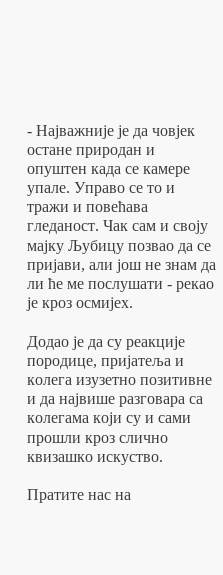- Најважније је да човјек остане природан и опуштен када се камере упале. Управо се то и тражи и повећава гледаност. Чак сам и своју мајку Љубицу позвао да се пријави, али још не знам да ли ће ме послушати - рекао је кроз осмијех.

Додао је да су реакције породице, пријатеља и колега изузетно позитивне и да највише разговара са колегама који су и сами прошли кроз слично квизашко искуство.

Пратите нас на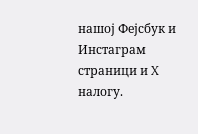нашој Фејсбук и Инстаграм страници и X налогу.